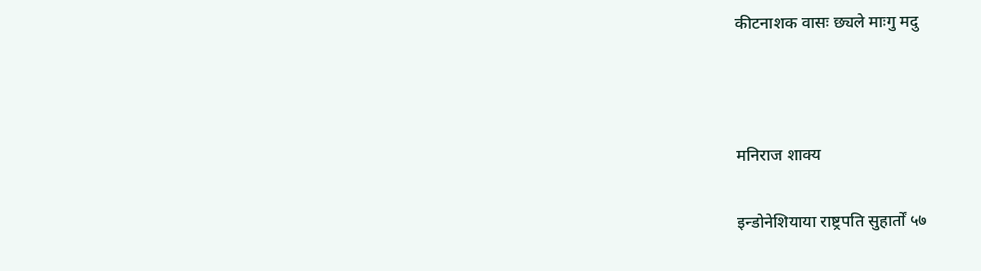कीटनाशक वासः छ्यले माःगु मदु



मनिराज शाक्य

इन्डोनेशियाया राष्ट्रपति सुहार्तों ५७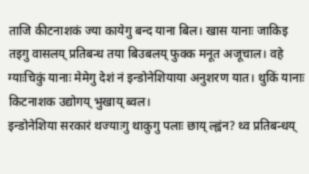ताजि कीटनाशकं ज्या कायेगु बन्द याना बिल। खास यानाः जाकिइ तइगु वासलय् प्रतिबन्ध तया बिउबलय् फुक्क मनूत अजूचाल। वहे ग्याःचिकुं यानाः मेमेगु देशं नं इन्डोनेशियाया अनुशरण यात। थुकिं यानाः किटनाशक उद्योगय् भुखाय् ब्वल।
इन्डोनेशिया सरकारं थज्याःगु थाकुगु पलाः छाय् ल्ह्वंन? थ्व प्रतिबन्धय्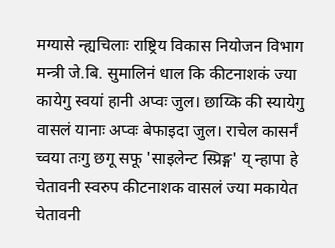मग्यासे न्ह्यचिलाः राष्ट्रिय विकास नियोजन विभाग मन्त्री जे.बि. सुमालिनं धाल कि कीटनाशकं ज्या कायेगु स्वयां हानी अप्वः जुल। छाय्कि की स्यायेगु वासलं यानाः अप्वः बेफाइदा जुल। राचेल कासर्नं च्वया तःगु छगू सफू 'साइलेन्ट स्प्रिङ्ग' य् न्हापा हे चेतावनी स्वरुप कीटनाशक वासलं ज्या मकायेत चेतावनी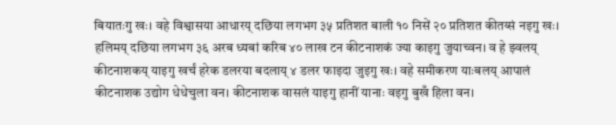बियातःगु खः। वहे विश्वासया आधारय् दछिया लगभग ३५ प्रतिशत बाली १० निसें २० प्रतिशत कीतय्सं नइगु खः। हलिमय् दछिया लगभग ३६ अरब ध्यबां करिब ४० लाख टन कीटनाशकं ज्या काइगु जुयाच्वन। व हे झ्वलय् कीटनाशकय् याइगु खर्चं हरेक डलरया बदलाय् ४ डलर फाइदा जुइगु खः। वहे समीकरण याःबलय् आपालं कीटनाशक उद्योग धेधेचुला वन। कीटनाशक वासलं याइगु हानीं यानाः वइगु बुखँ हिला वन।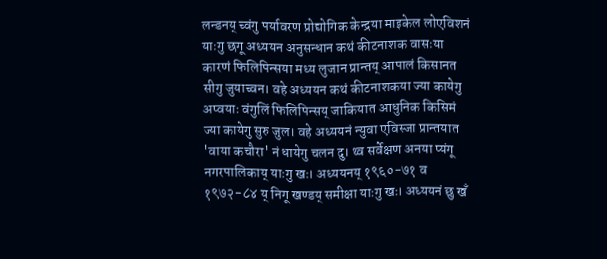लन्डनय् च्वंगु पर्यावरण प्रोद्योगिक केन्द्रया माइकेल लोएविशनं याःगु छगू अध्ययन अनुसन्धान कथं कीटनाशक वासःया कारणं फिलिपिन्सया मध्य लुजान प्रान्तय् आपालं किसानत सीगु जुयाच्वन। वहे अध्ययन कथं कीटनाशकया ज्या कायेगु अप्वयाः वंगुलिं फिलिपिन्सय् जाकियात आधुनिक किसिमं ज्या कायेगु सुरु जुल। वहे अध्ययनं न्युवा एविस्जा प्रान्तयात 'वाया कचौरा' नं धायेगु चलन दु। थ्व सर्वेक्षण अनया प्यंगू नगरपालिकाय् याःगु खः। अध्ययनय् १९६०-७१ व १९७२-८४ य् निगू खण्डय् समीक्षा याःगु खः। अध्ययनं छु खँ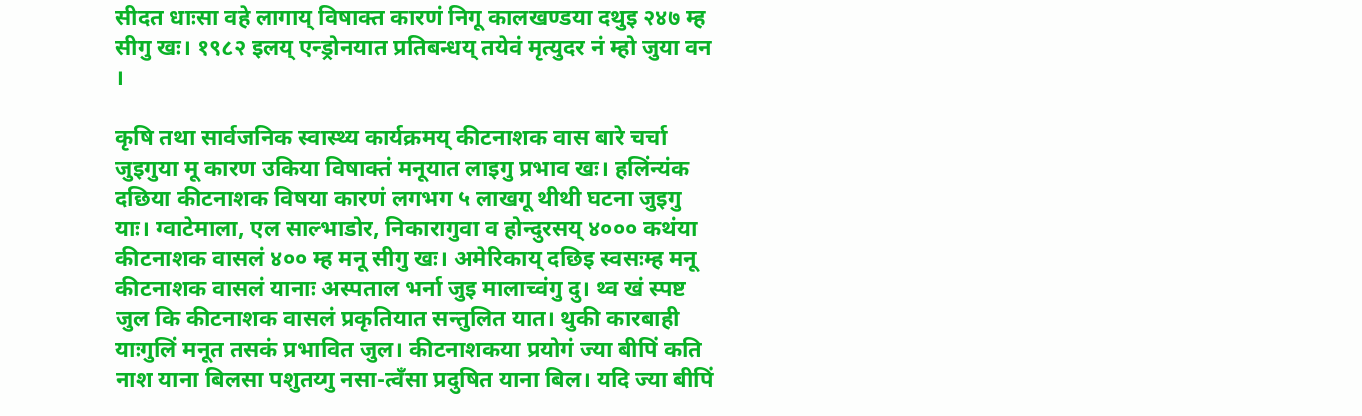सीदत धाःसा वहे लागाय् विषाक्त कारणं निगू कालखण्डया दथुइ २४७ म्ह सीगु खः। १९८२ इलय् एन्ड्रोनयात प्रतिबन्धय् तयेवं मृत्युदर नं म्हो जुया वन ।

कृषि तथा सार्वजनिक स्वास्थ्य कार्यक्रमय् कीटनाशक वास बारे चर्चा जुइगुया मू कारण उकिया विषाक्तं मनूयात लाइगु प्रभाव खः। हलिंन्यंक दछिया कीटनाशक विषया कारणं लगभग ५ लाखगू थीथी घटना जुइगु याः। ग्वाटेमाला, एल साल्भाडोर, निकारागुवा व होन्दुरसय् ४००० कथंया कीटनाशक वासलं ४०० म्ह मनू सीगु खः। अमेरिकाय् दछिइ स्वसःम्ह मनू कीटनाशक वासलं यानाः अस्पताल भर्ना जुइ मालाच्वंगु दु। थ्व खं स्पष्ट जुल कि कीटनाशक वासलं प्रकृतियात सन्तुलित यात। थुकी कारबाही याःगुलिं मनूत तसकं प्रभावित जुल। कीटनाशकया प्रयोगं ज्या बीपिं कति नाश याना बिलसा पशुतय्गु नसा-त्वँसा प्रदुषित याना बिल। यदि ज्या बीपिं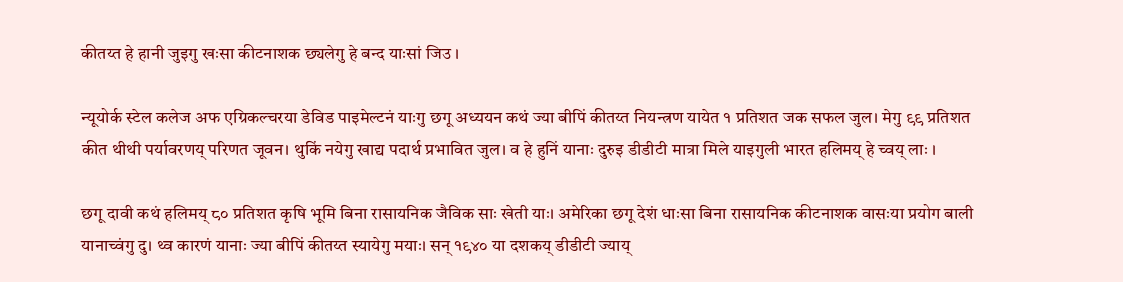कीतय्त हे हानी जुइगु खःसा कीटनाशक छ्यलेगु हे बन्द याःसां जिउ ।

न्यूयोर्क स्टेल कलेज अफ एग्रिकल्चरया डेविड पाइमेल्टनं याःगु छगू अध्ययन कथं ज्या बीपिं कीतय्त नियन्त्रण यायेत १ प्रतिशत जक सफल जुल। मेगु ९९ प्रतिशत कीत थीथी पर्यावरणय् परिणत जूवन। थुकिं नयेगु खाद्य पदार्थ प्रभावित जुल। व हे हुनिं यानाः दुरुइ डीडीटी मात्रा मिले याइगुली भारत हलिमय् हे च्वय् लाः ।

छगू दावी कथं हलिमय् ८० प्रतिशत कृषि भूमि बिना रासायनिक जैविक साः खेती याः। अमेरिका छगू देशं धाःसा बिना रासायनिक कीटनाशक वासःया प्रयोग बाली यानाच्वंगु दु। थ्व कारणं यानाः ज्या बीपिं कीतय्त स्यायेगु मयाः। सन् १९४० या दशकय् डीडीटी ज्याय्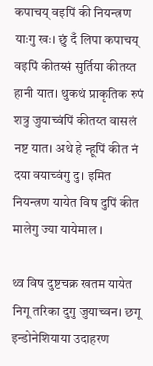कपाचय् वइपिं की नियन्त्रण याःगु खः। छुं दँ लिपा कपाचय् वइपिं कीतय्सं सुर्तिया कीतय्त हानी यात। थुकथं प्राकृतिक रुपं शत्रु जुयाच्वंपिं कीतय्त वासलं नष्ट यात। अथे हे न्हूपिं कीत नं दया वयाच्वंगु दु। इमित नियन्त्रण यायेत विष दुपिं कीत मालेगु ज्या यायेमाल ।

थ्व विष दुष्टचक्र खतम यायेत निगू तरिका दुगु जुयाच्वन। छगू इन्डोनेशियाया उदाहरण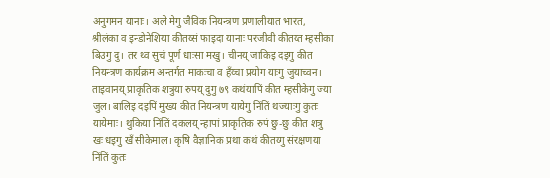अनुगमन यानाः। अले मेगु जैविक नियन्त्रण प्रणालीयात भारत, श्रीलंका व इन्डोनेशिया कीतय्सं फाइदा यानाः परजीवी कीतय्त म्हसीका बिउगु दु। तर थ्व सुचं पूर्ण धाःसा मखु। चीनय् जाकिइ दइगु कीत नियन्त्रण कार्यक्रम अन्तर्गत माकःचा व हँय्चा प्रयोग याःगु जुयाच्वन। ताइवानय् प्राकृतिक शत्रुया रुपय् दुगु ७९ कथंयापिं कीत म्हसीकेगु ज्या जुल। बालिइ दइपिं मुख्य कीत नियन्त्रण यायेगु निंतिं थज्याःगु कुतः यायेमाः। थुकिया निंतिं दकलय् न्हापां प्राकृतिक रुपं छु-छु कीत शत्रु खः धइगु खँ सीकेमाल। कृषि वैज्ञानिक प्रथा कथं कीतय्गु संरक्षणया निंतिं कुतः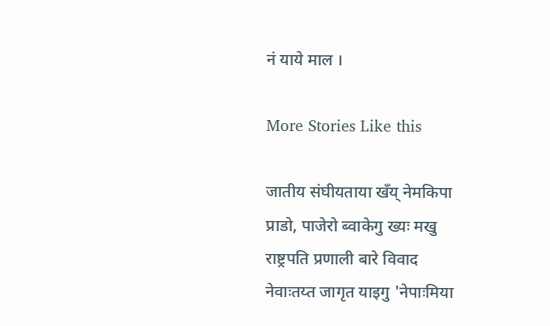नं याये माल ।

More Stories Like this

जातीय संघीयताया खँय् नेमकिपा
प्राडो, पाजेरो ब्वाकेगु ख्यः मखु
राष्ट्रपति प्रणाली बारे विवाद
नेवाःतय्त जागृत याइगु 'नेपाःमिया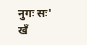नुगः सः'
खँ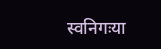स्वनिगःया